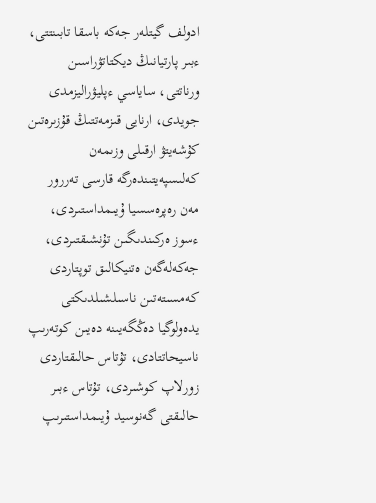ادولف گيتلەر جەكە باسقا تابىنتتى، ءبىر پارتيانىڭ ديكتاتۋراسىن ورناتتى، ساياسي ءپليۋراليزمدى جويدى، ارنايى قىزمەتتىڭ قۇزىرەتىن كۇشەيتۋ ارقىلى وزىمەن كەلىسپەيتىندەرگە قارسى تەررور مەن رەپرەسسيا ۇيىمداستىردى، ءسوز ەركىندىگىن تۇنشىقتىردى، جەكەلەگەن ەتنيكالىق توپتاردى كەمسىتەتىن ناسىلشىلدىكتى يدەولوگيا دەڭگەيىنە دەيىن كوتەرىپ ناسيحاتتادى، تۇتاس حالىقتاردى زورلاپ كوشىردى، تۇتاس ءبىر حالىقتى گەنوسيد ۇيىمداستىرىپ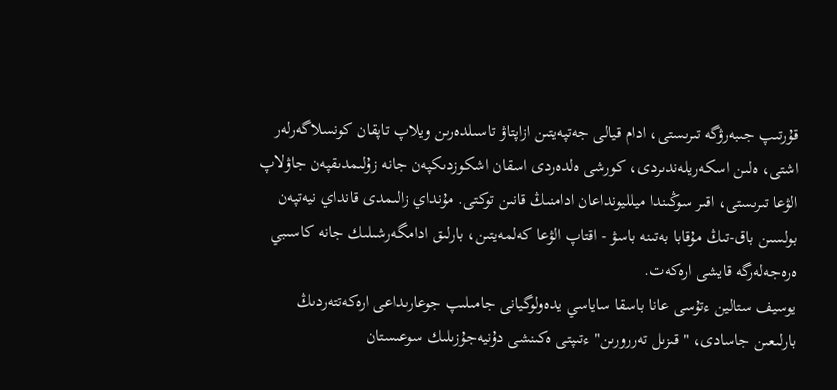قۇرتىپ جىبەرۋگە تىرىستى، ادام قيالى جەتپەيتىن ازاپتاۋ تاسىلدەرىن ويلاپ تاپقان كونسلاگەرلەر اشتى، ەلىن اسكەريلەندىردى، كورشى ەلدەردى اسقان اشكوزدىكپەن جانە زۇلىمدىقپەن جاۋلاپ الۋعا تىرىستى، اقىر سوڭىندا ميلليونداعان ادامنىڭ قانىن توكتى. مۇنداي زالىمدى قانداي نيەتپەن بولسىن باق-تىڭ مۇقابا بەتىنە باسۋ - اقتاپ الۋعا كەلمەيتىن، بارلىق ادامگەرشىلىك جانە كاسىبي ەرەجەلەرگە قايشى ارەكەت.
يوسيف ستالين ءتۇسى عانا باسقا ساياسي يدەولوگيانى جامىلىپ جوعارىداعى ارەكەتتەردىڭ بارلىعىن جاسادى، "قىزىل تەررورىن" ءتىپتى ەكىنشى دۇنيەجۇزىلىك سوعىستان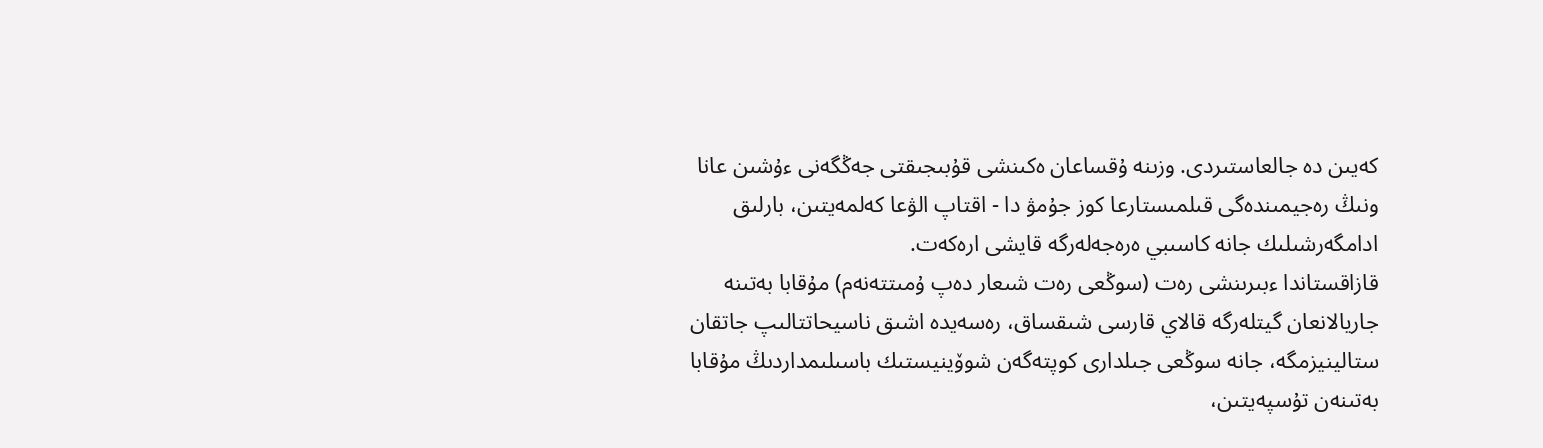كەيىن دە جالعاستىردى. وزىنە ۇقساعان ەكىنشى قۇبىجىقتى جەڭگەنى ءۇشىن عانا ونىڭ رەجيمىندەگى قىلمىستارعا كوز جۇمۋ دا - اقتاپ الۋعا كەلمەيتىن، بارلىق ادامگەرشىلىك جانە كاسىبي ەرەجەلەرگە قايشى ارەكەت.
قازاقستاندا ءبىرىنشى رەت (سوڭعى رەت شىعار دەپ ۇمىتتەنەم) مۇقابا بەتىنە جاريالانعان گيتلەرگە قالاي قارسى شىقساق، رەسەيدە اشىق ناسيحاتتالىپ جاتقان ستالينيزمگە، جانە سوڭعى جىلدارى كوپتەگەن شوۆينيستىك باسىلىمداردىڭ مۇقابا بەتىنەن تۇسپەيتىن،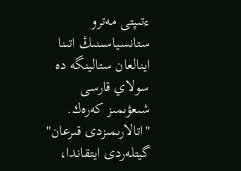ءتىپتى مەترو ستانسياسىنىڭ اتىنا اينالعان ستالينگە دە سولاي قارسى شىعۋىمىز كەرەك.
"اتالارىمىزدى قىرعان" گيتلەردى ايتقاندا،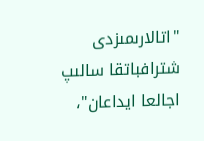"اتالارىمىزدى شترافباتقا سالىپ اجالعا ايداعان"،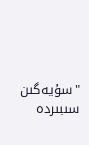"سۇيەگىن سىبىردە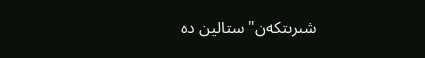شىرىتكەن" ستالين دە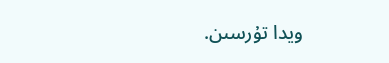ويدا تۇرسىن.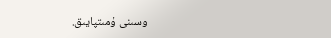وسىنى ۇمىتپايىق.